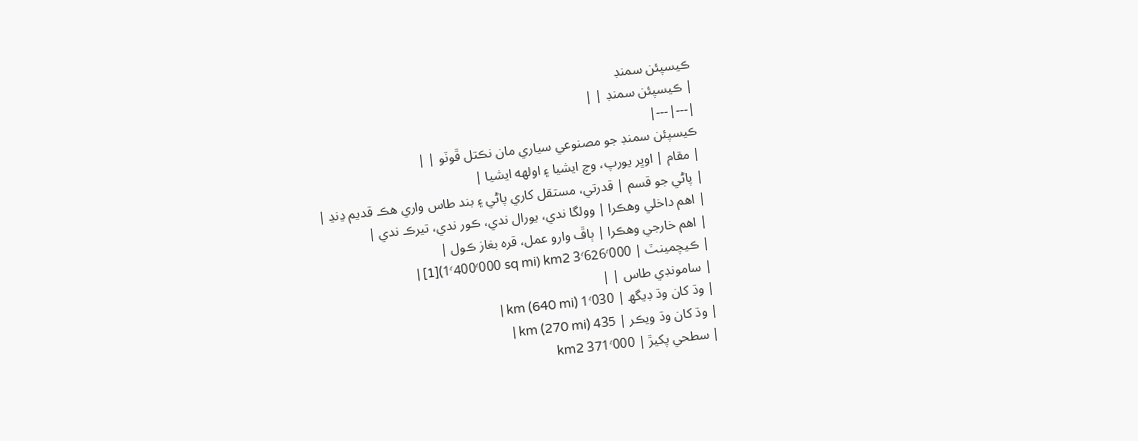ڪيسپئن سمنڊ
| ڪيسپئن سمنڊ | |
|---|---|
ڪيسپئن سمنڊ جو مصنوعي سياري مان نڪتل ڦوٽو | |
| مقام | اوڀر يورپ، وچ ايشيا ۽ اولھه ايشيا |
| پاڻي جو قسم | قدرتي، مستقل کاري پاڻي ۽ بند طاس واري ھڪ قديم ڍنڍ |
| اھم داخلي وھڪرا | وولگا ندي، يورال ندي، ڪور ندي، تيرڪ ندي |
| اھم خارجي وھڪرا | ٻاڦ وارو عمل، قرہ بغاز ڪول |
| ڪيچمينٽ | 3٬626٬000 km2 (1٬400٬000 sq mi)[1] |
| سامونڊي طاس | |
| وڌ کان وڌ ڊيگھ | 1٬030 km (640 mi) |
| وڌ کان وڌ ويڪر | 435 km (270 mi) |
| سطحي پکيڙ | 371٬000 km2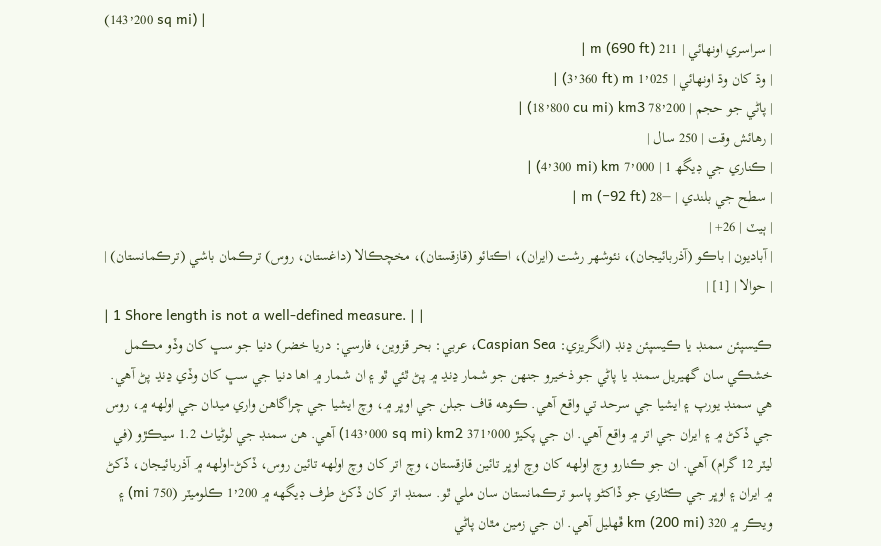(143٬200 sq mi) |
| سراسري اونھائي | 211 m (690 ft) |
| وڌ کان وڌ اونھائي | 1٬025 m (3٬360 ft) |
| پاڻي جو حجم | 78٬200 km3 (18٬800 cu mi) |
| رھائش وقت | 250 سال |
| ڪناري جي ڊيگھ 1 | 7٬000 km (4٬300 mi) |
| سطح جي بلندي | −28 m (−92 ft) |
| ٻيٽ | 26+ |
| آباديون | باڪو (آذربائيجان)، نئوشھر رشت (ايران)، اڪتائو (قازقستان)، مخچڪالا (داغستان، روس) ترڪمان باشي (ترڪمانستان) |
| حوالا | [1] |
| 1 Shore length is not a well-defined measure. | |
ڪيسپئن سمنڊ يا ڪيسپئن ڍنڊ (انگريزي: Caspian Sea، عربي: بحر قزوين، فارسي: دريا خضر) دنيا جو سڀ کان وڏو مڪمل خشڪي سان گھيريل سمنڊ يا پاڻي جو ذخيرو جنھن جو شمار ڍنڍ ۾ پڻ ٿئي ٿو ۽ ان شمار ۾ اھا دنيا جي سڀ کان وڏي ڍنڍ پڻ آهي.
ھي سمنڊ يورپ ۽ ايشيا جي سرحد تي واقع آهي. ڪوھه قاف جبلن جي اوڀر ۾، وچ ايشيا جي چراگاھن واري ميدان جي اولھه ۾، روس جي ڏکڻ ۾ ۽ ايران جي اتر ۾ واقع آهي. ان جي پکيڙ 371٬000 km2 (143٬000 sq mi) آهي. ھن سمنڊ جي لوڻياٺ 1.2 سيڪڙو (في ليٽر 12 گرام) آھي. ان جو ڪنارو وچ اولھه کان وچ اوڀر تائين قازقستان، وچ اتر کان وچ اولھه تائين روس، ڏکڻ-اولھه ۾ آذربائيجان، ڏکڻ ۾ ايران ۽ اوڀر جي ڪڻاري جو ڏاکڻو پاسو ترڪمانستان سان ملي ٿو. سمنڊ اتر کان ڏکڻ طرف ڊيگھه ۾ 1٬200 ڪلوميٽر (750 mi) ۽ ويڪر ۾ 320 km (200 mi) ڦھليل آھي. ان جي زمين مٿان پاڻي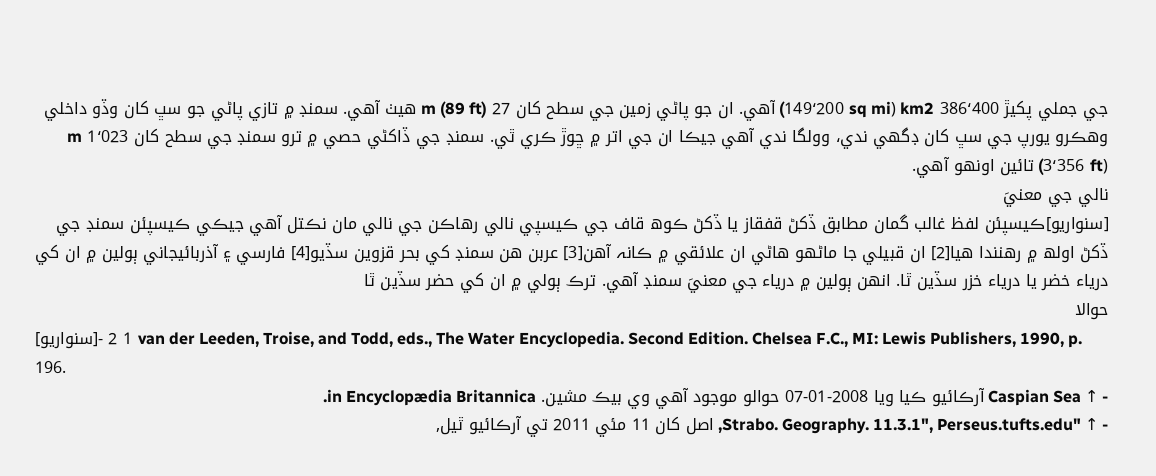جي جملي پکيڙ 386٬400 km2 (149٬200 sq mi) آهي. ان جو پاڻي زمين جي سطح کان 27 m (89 ft) ھيٺ آھي. سمنڊ ۾ تازي پاڻي جو سڀ کان وڏو داخلي وھڪرو يورپ جي سڀ کان ڊگھي ندي، وولگا ندي آھي جيڪا ان جي اتر ۾ ڇوڙ ڪري ٿي. سمنڊ جي ڏاکڻي حصي ۾ ترو سمنڊ جي سطح کان 1٬023 m (3٬356 ft) تائين اونھو آهي.
نالي جي معنيَ
[سنواريو]ڪيسپئن لفظ غالب گمان مطابق ڏکڻ قفقاز يا ڏکڻ ڪوھ قاف جي ڪيسپي نالي رھاڪن جي نالي مان نڪتل آهي جيڪي ڪيسپئن سمنڊ جي ڏکڻ اولھ ۾ رھنندا ھيا[2] ان قبيلي جا ماڻھو ھاڻي ان علائقي ۾ ڪانہ آھن[3] عربن ھن سمنڊ کي بحر قزوين سڏيو[4] فارسي ۽ آذربائيجاني ٻولين ۾ ان کي درياء خضر يا درياء خزر سڏين ٿا. انھن ٻولين ۾ درياء جي معنيَ سمنڊ آھي. ترڪ ٻولي ۾ ان کي حضر سڏين ٿا
حوالا
[سنواريو]- 1 2 van der Leeden, Troise, and Todd, eds., The Water Encyclopedia. Second Edition. Chelsea F.C., MI: Lewis Publishers, 1990, p. 196.
- ↑ Caspian Sea آرڪائيو ڪيا ويا 2008-01-07 حوالو موجود آهي وي بيڪ مشين. in Encyclopædia Britannica.
- ↑ "Strabo. Geography. 11.3.1", Perseus.tufts.edu, اصل کان 11 مئي 2011 تي آرڪائيو ٿيل,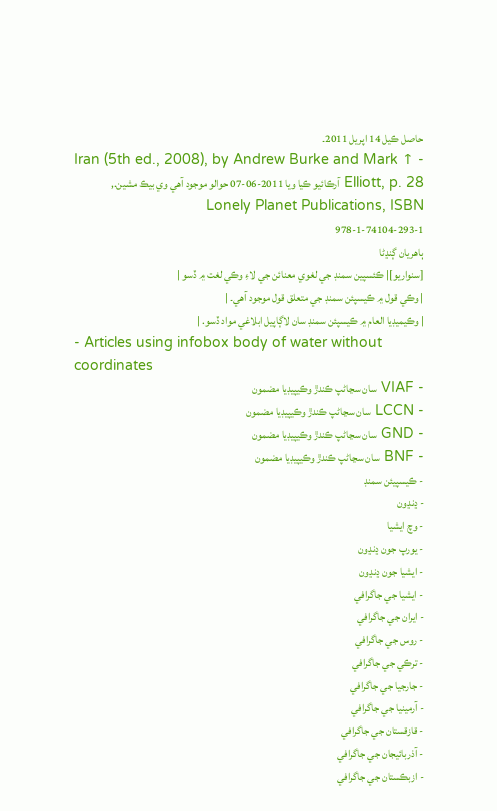حاصل ڪيل 14 اپريل 2011۔
- ↑ Iran (5th ed., 2008), by Andrew Burke and Mark Elliott, p. 28 آرڪائيو ڪيا ويا 2011-06-07 حوالو موجود آهي وي بيڪ مشين., Lonely Planet Publications, ISBN 978-1-74104-293-1
ٻاهريان ڳنڍڻا
[سنواريو]| ڪئسپين سمنڊ جي لغوي معنائن جي لاءِ وڪي لغت ۾ ڏسو |
| وڪي قول ۾ ڪيسپئن سمنڊ جي متعلق قول موجود آھي۔ |
| وڪيميڊيا العام ۾ ڪيسپئن سمنڊ سان لاڳاپيل ابلاغي مواد ڏسو. |
- Articles using infobox body of water without coordinates
- VIAF سان سڃاڻپ ڪندڙ وڪيپيڊيا مضمون
- LCCN سان سڃاڻپ ڪندڙ وڪيپيڊيا مضمون
- GND سان سڃاڻپ ڪندڙ وڪيپيڊيا مضمون
- BNF سان سڃاڻپ ڪندڙ وڪيپيڊيا مضمون
- ڪيسپيئن سمنڊ
- ڍنڍون
- وچ ايشيا
- يورپ جون ڍنڍون
- ايشيا جون ڍنڍون
- ايشيا جي جاگرافي
- ايران جي جاگرافي
- روس جي جاگرافي
- ترڪي جي جاگرافي
- جارجيا جي جاگرافي
- آرمينيا جي جاگرافي
- قازقستان جي جاگرافي
- آذربائيجان جي جاگرافي
- ازبڪستان جي جاگرافي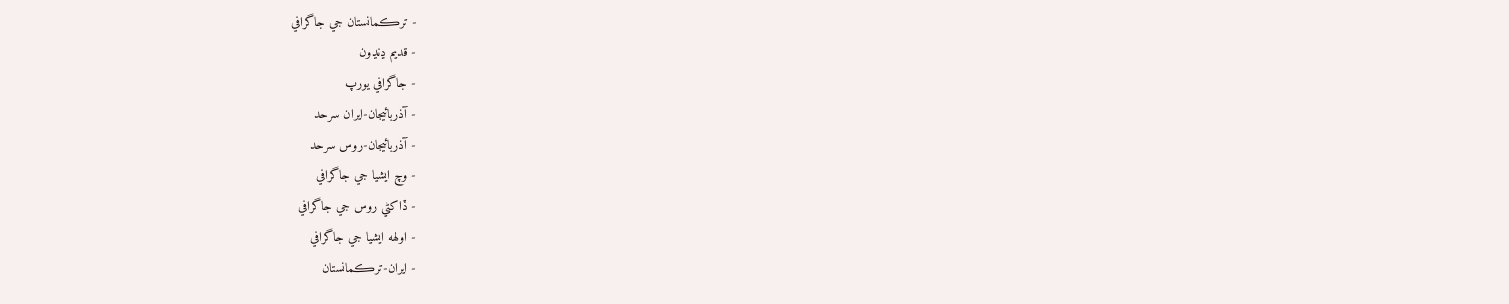- ترڪمانستان جي جاگرافي
- قديم ڍنڍون
- جاگرافي يورپ
- آذربائيجان-ايران سرحد
- آذربائيجان-روس سرحد
- وچ ايشيا جي جاگرافي
- ڏاکڻي روس جي جاگرافي
- اولهه ايشيا جي جاگرافي
- ايران-ترڪمانستان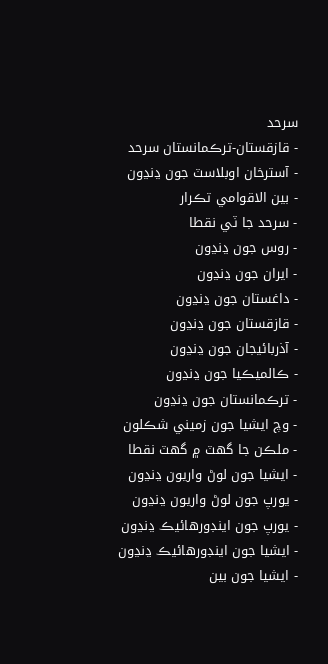سرحد
- قازقستان-ترڪمانستان سرحد
- آسترخان اوبلاسٽ جون ڍنڍون
- بين الاقوامي تڪرار
- سرحد جا ٽي نقطا
- روس جون ڍنڍون
- ايران جون ڍنڍون
- داغستان جون ڍنڍون
- قازقستان جون ڍنڍون
- آذربائيجان جون ڍنڍون
- ڪالميڪيا جون ڍنڍون
- ترڪمانستان جون ڍنڍون
- وچ ايشيا جون زميني شڪلون
- ملڪن جا گهٽ ۾ گهٽ نقطا
- ايشيا جون لوڻ واريون ڍنڍون
- يورپ جون لوڻ واريون ڍنڍون
- يورپ جون اينڊورهائيڪ ڍنڍون
- ايشيا جون اينڊورهائيڪ ڍنڍون
- ايشيا جون بين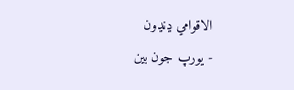الاقوامي ڍنڍون
- يورپ جون بين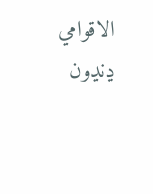الاقوامي ڍنڍون